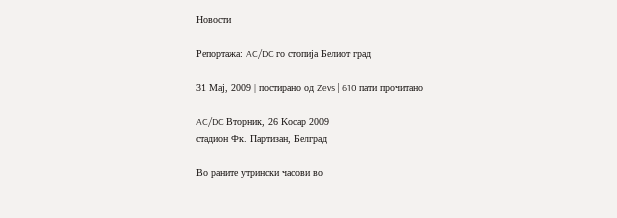Новости

Репортажа: AC/DC го стопија Белиот град

31 Мај, 2009 | постирано од Zevs | 610 пати прочитано

AC/DC Вторник, 26 Koсар 2009
стадион Фк. Партизан, Белград

Во раните утрински часови во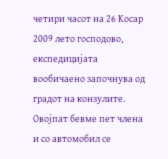четири часот на 26 Koсар 2009 лето господово, експедицијата вообичаено започнува од градот на конзулите. Овојпат бевме пет члена и со автомобил се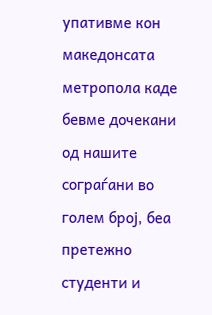упативме кон македонсата метропола каде бевме дочекани од нашите сограѓани во голем број, беа претежно студенти и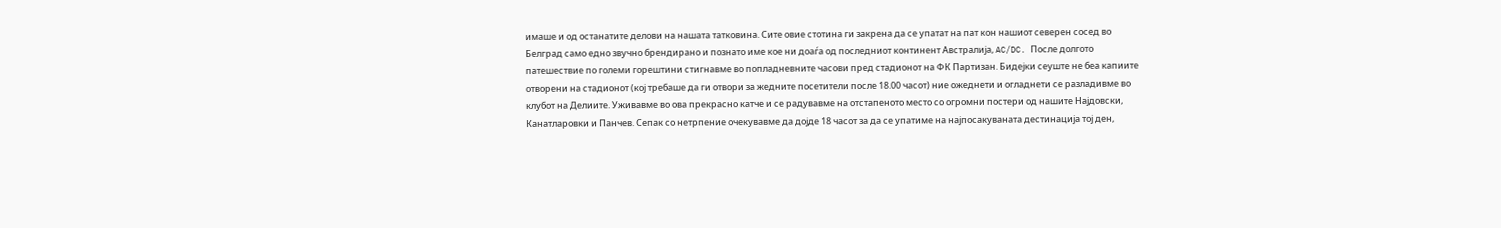имаше и од останатите делови на нашата татковина. Сите овие стотина ги закрена да се упатат на пат кон нашиот северен сосед во Белград само едно звучно брендирано и познато име кое ни доаѓа од последниот континент Австралија, AC/DC. После долгото патешествие по големи горештини стигнавме во попладневните часови пред стадионот на ФК Партизан. Бидејки сеуште не беа капиите отворени на стадионот (кој требаше да ги отвори за жедните посетители после 18.00 часот) ние ожеднети и огладнети се разладивме во клубот на Делиите. Уживавме во ова прекрасно катче и се радувавме на отстапеното место со огромни постери од нашите Најдовски, Канатларовки и Панчев. Сепак со нетрпение очекувавме да дојде 18 часот за да се упатиме на најпосакуванатa дестинација тој ден,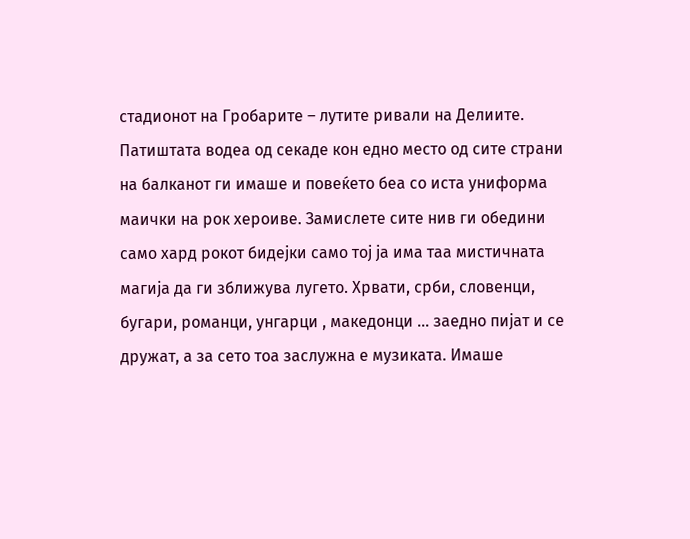стадионот на Гробарите – лутите ривали на Делиите. Патиштата водеа од секаде кон едно место од сите страни на балканот ги имаше и повеќето беа со иста униформа маички на рок хероиве. Замислете сите нив ги обедини само хард рокот бидејки само тој ја има таа мистичната магија да ги зближува лугето. Хрвати, срби, словенци, бугари, романци, унгарци , македонци … заедно пијат и се дружат, а за сето тоа заслужна е музиката. Имаше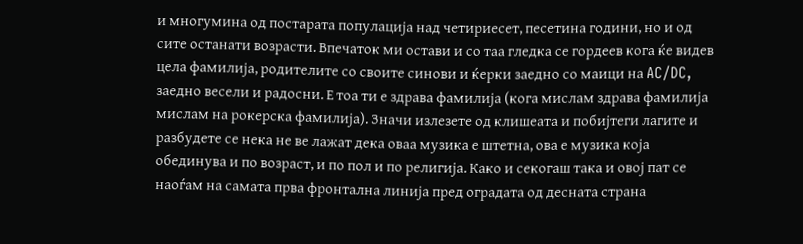и многумина од постарата популација над четириесет, песетина години, но и од сите останати возрасти. Впечаток ми остави и со таа гледка се гордеев кога ќе видев цела фамилија, родителите со своите синови и ќерки заедно со маици на AC/DC, заедно весели и радосни. Е тоа ти е здрава фамилија (кога мислам здрава фамилија мислам на рокерска фамилија). Значи излезете од клишеата и побијтеги лагите и разбудете се нека не ве лажат дека оваа музика е штетна, ова е музика која обединува и по возраст, и по пол и по религија. Како и секогаш така и овој пат се наоѓам на самата прва фронтална линија пред оградата од десната страна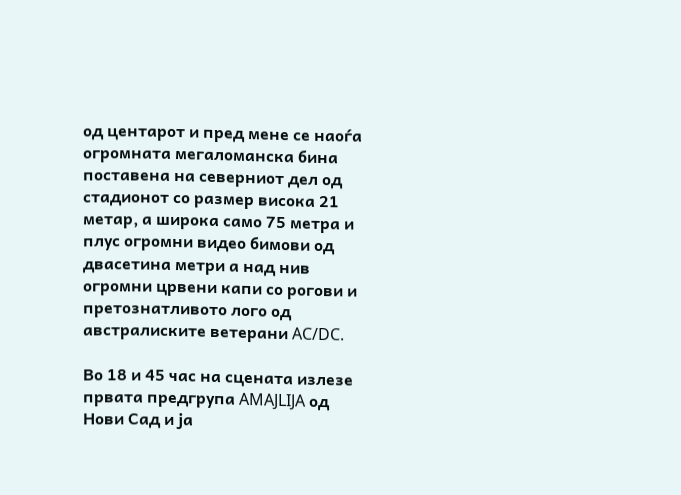од центарот и пред мене се наоѓа огромната мегаломанска бина поставена на северниот дел од стадионот со размер висока 21 метар, а широка само 75 метра и плус огромни видео бимови од двасетина метри а над нив огромни црвени капи со рогови и претознатливото лого од австралиските ветерани AC/DC.

Во 18 и 45 час на сцената излезе првата предгрупа AMAJLIJA од Нови Сад и ја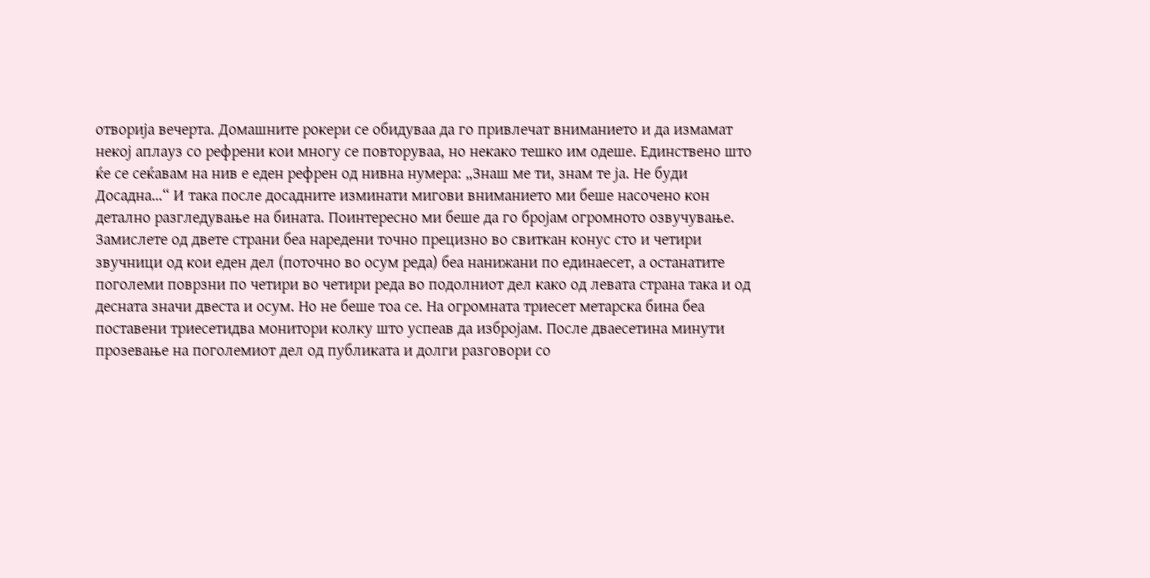отворија вечерта. Домашните рокери се обидуваа да го привлечат вниманието и да измамат некој аплауз со рефрени кои многу се повторуваа, но некако тешко им одеше. Единствено што ќе се сеќавам на нив е еден рефрен од нивна нумера: „Знаш ме ти, знам те ја. Не буди Досадна…“ И така после досадните изминати мигови вниманието ми беше насочено кон детално разгледување на бината. Поинтересно ми беше да го бројам огромното озвучување. Замислете од двете страни беа наредени точно прецизно во свиткан конус сто и четири звучници од кои еден дел (поточно во осум реда) беа нанижани по единаесет, а останатите поголеми поврзни по четири во четири реда во подолниот дел како од левата страна така и од десната значи двеста и осум. Но не беше тоа се. На огромната триесет метарска бина беа поставени триесетидва монитори колку што успеав да избројам. После дваесетина минути прозевање на поголемиот дел од публиката и долги разговори со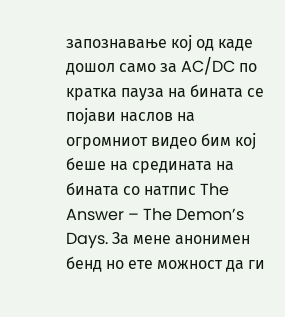запознавање кој од каде дошол само за AC/DC по кратка пауза на бината се појави наслов на огромниот видео бим кој беше на средината на бината со натпис The Answer – The Dеmon’s Days. За мене анонимен бенд но ете можност да ги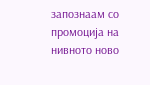запознаам со промоција на нивното ново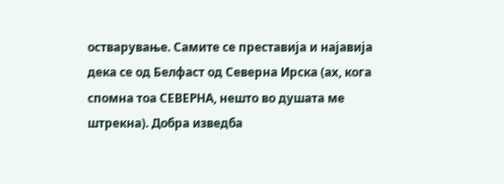остварување. Самите се преставија и најавија дека се од Белфаст од Северна Ирска (ах, кога спомна тоа СЕВЕРНА, нешто во душата ме штрекна). Добра изведба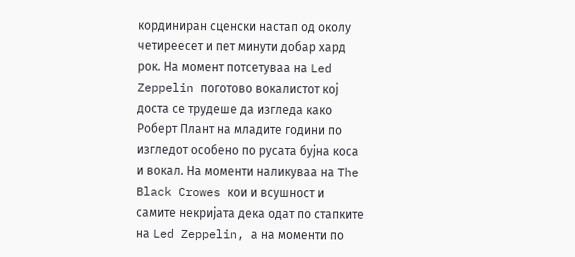кординиран сценски настап од околу четиреесет и пет минути добар хард рок. На момент потсетуваа на Led Zeppelin поготово вокалистот кој доста се трудеше да изгледа како Роберт Плант на младите години по изгледот особено по русата бујна коса и вокал. На моменти наликуваа на The Black Crowes кои и всушност и самите некријата дека одат по стапките на Led Zeppelin, а на моменти по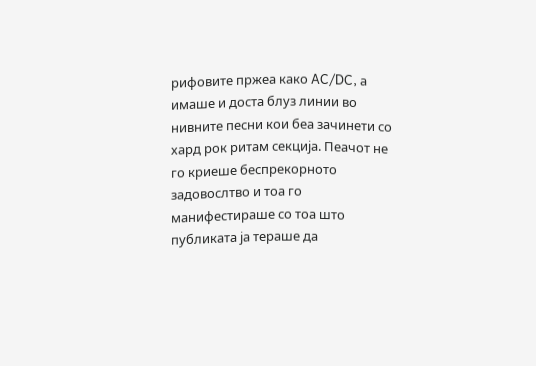рифовите пржеа како AC/DC, а имаше и доста блуз линии во нивните песни кои беа зачинети со хард рок ритам секција. Пеачот не го криеше беспрекорното задовослтво и тоа го манифестираше со тоа што публиката ја тераше да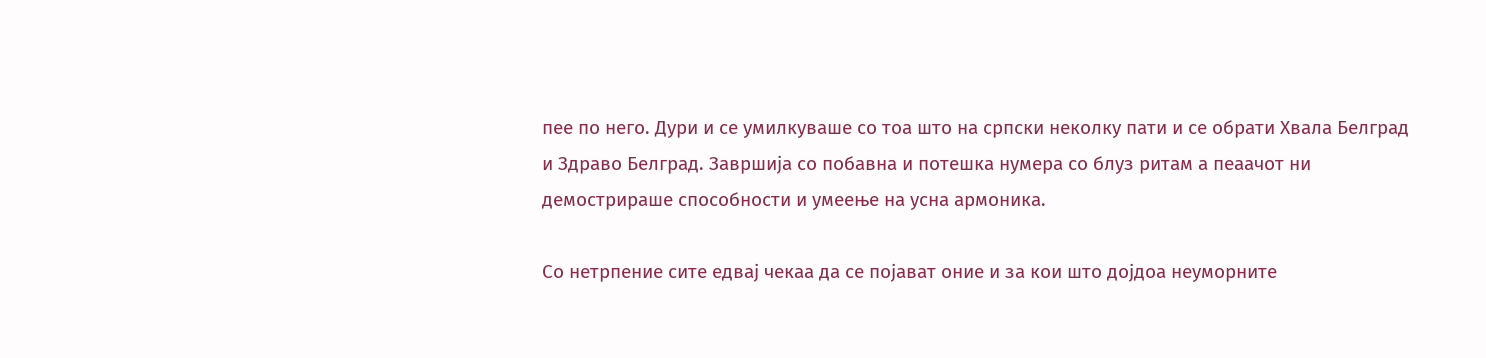пее по него. Дури и се умилкуваше со тоа што на српски неколку пати и се обрати Хвала Белград и Здраво Белград. Завршија со побавна и потешка нумера со блуз ритам а пеаачот ни демострираше способности и умеење на усна армоника.

Со нетрпение сите едвај чекаа да се појават оние и за кои што дојдоа неуморните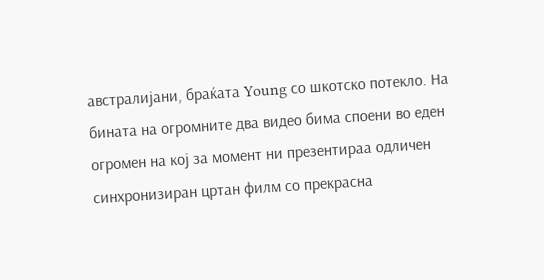австралијани, браќата Young со шкотско потекло. На бината на огромните два видео бима споени во еден огромен на кој за момент ни презентираа одличен синхронизиран цртан филм со прекрасна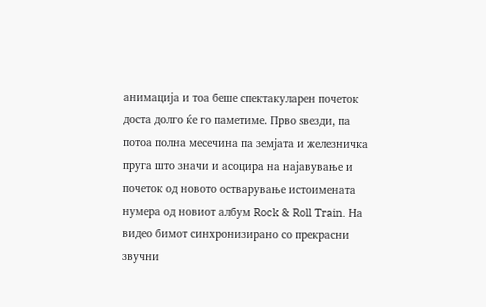анимација и тоа беше спектакуларен почеток доста долго ќе го паметиме. Прво ѕвезди, па потоа полна месечина па земјата и железничка пруга што значи и асоцира на најавување и почеток од новото остварување истоимената нумера од новиот албум Rock & Roll Train. На видео бимот синхронизирано со прекрасни звучни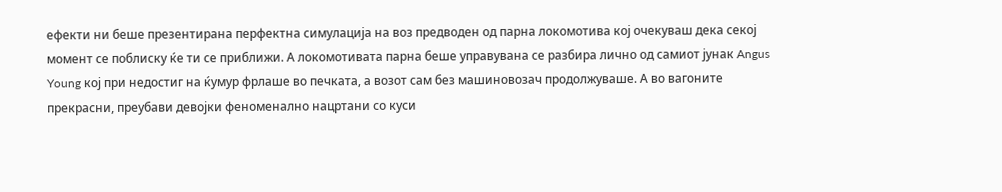ефекти ни беше презентирана перфектна симулација на воз предводен од парна локомотива кој очекуваш дека секој момент се поблиску ќе ти се приближи. А локомотивата парна беше управувана се разбира лично од самиот јунак Angus Young кој при недостиг на ќумур фрлаше во печката, а возот сам без машиновозач продолжуваше. А во вагоните прекрасни, преубави девојки феноменално нацртани со куси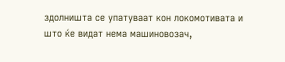здолништа се упатуваат кон локомотивата и што ќе видат нема машиновозач,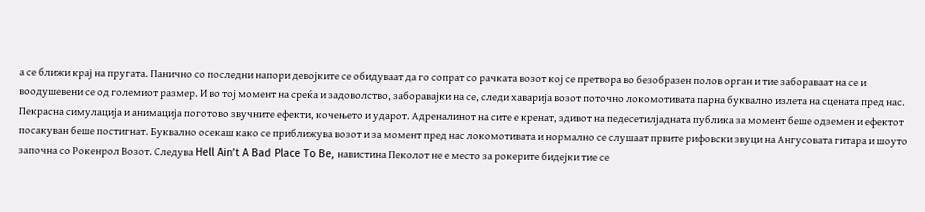а се ближи крај на пругата. Панично со последни напори девојките се обидуваат да го сопрат со рачката возот кој се претвора во безобразен полов орган и тие забораваат на се и воодушевени се од големиот размер. И во тој момент на среќа и задоволство, заборавајки на се, следи хаварија возот поточно локомотивата парна буквално излета на сцената пред нас. Пекрасна симулација и анимација поготово звучните ефекти, кочењето и ударот. Адреналинот на сите е кренат, здивот на педесетилјадната публика за момент беше одземен и ефектот посакуван беше постигнат. Буквално осекаш како се приближува возот и за момент пред нас локомотивата и нормално се слушаат првите рифовски звуци на Ангусовата гитара и шоуто започна со Рокенрол Возот. Следува Hell Ain’t A Bad Place To Be, навистина Пеколот не е место за рокерите бидејки тие се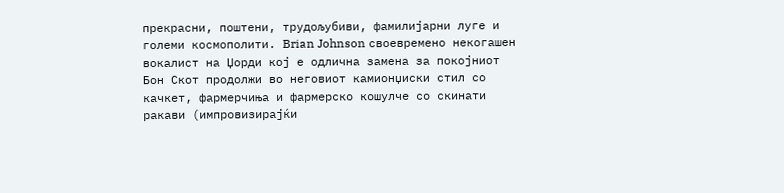прекрасни, поштени, трудољубиви, фамилијарни луге и големи космополити. Brian Johnson своевремено некогашен вокалист на Џорди кој е одлична замена за покојниот Бон Скот продолжи во неговиот камионџиски стил со качкет, фармерчиња и фармерско кошулче со скинати ракави (импровизирајќи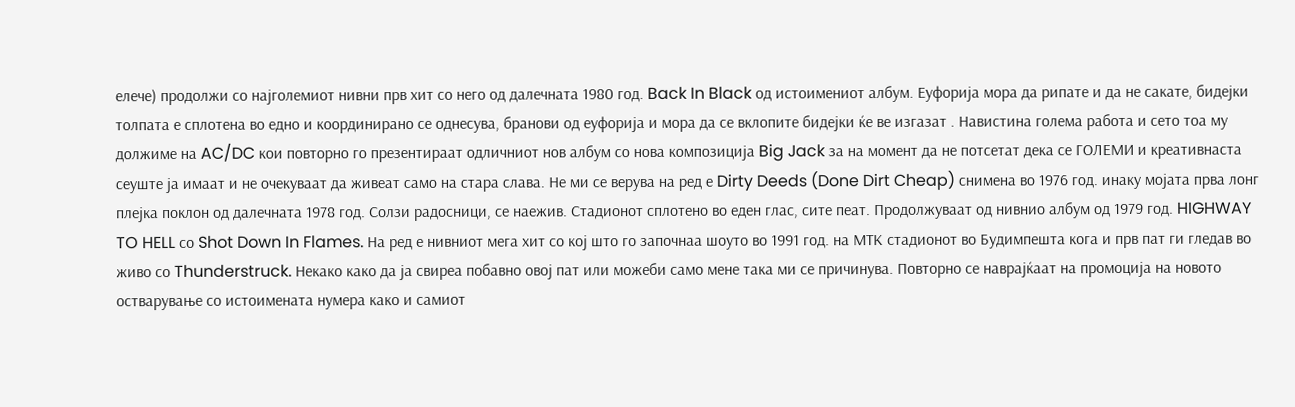елече) продолжи со најголемиот нивни прв хит со него од далечната 1980 год. Back In Black од истоимениот албум. Еуфорија мора да рипате и да не сакате, бидејки толпата е сплотена во едно и координирано се однесува, бранови од еуфорија и мора да се вклопите бидејки ќе ве изгазат . Навистина голема работа и сето тоа му должиме на AC/DC кои повторно го презентираат одличниот нов албум со нова композиција Big Jack за на момент да не потсетат дека се ГОЛЕМИ и креативнаста сеуште ја имаат и не очекуваат да живеат само на стара слава. Не ми се верува на ред е Dirty Deeds (Done Dirt Cheap) снимена во 1976 год. инаку мојата прва лонг плејка поклон од далечната 1978 год. Солзи радосници, се наежив. Стадионот сплотено во еден глас, сите пеат. Продолжуваат од нивнио албум од 1979 год. HIGHWAY TO HELL со Shot Down In Flames. На ред е нивниот мега хит со кој што го започнаа шоуто во 1991 год. на МТК стадионот во Будимпешта кога и прв пат ги гледав во живо со Thunderstruck. Некако како да ја свиреа побавно овој пат или можеби само мене така ми се причинува. Повторно се наврајќаат на промоција на новото остварување со истоимената нумера како и самиот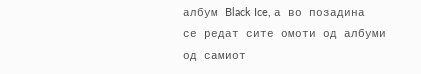албум Black Ice, а во позадина се редат сите омоти од албуми од самиот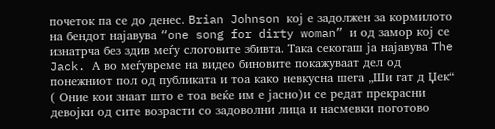почеток па се до денес. Brian Johnson кој е задолжен за кормилото на бендот најавува “one song for dirty woman” и од замор кој се изнатрча без здив меѓу слоговите збивта. Така секогаш ја најавува The Jack. А во меѓувреме на видео биновите покажуваат дел од понежниот пол од публиката и тоа како невкусна шега „Ши гат д Џек“ ( Оние кои знаат што е тоа веќе им е јасно)и се редат прекрасни девојки од сите возрасти со задоволни лица и насмевки поготово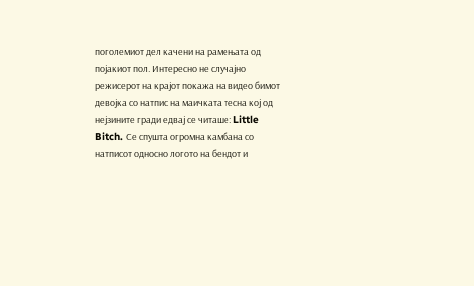поголемиот дел качени на рамењата од појакиот пол. Интересно не случајно режисерот на крајот покажа на видео бимот девојка со натпис на маичката тесна кој од нејзините гради едвај се читаше: Little Bitch. Се спушта огромна камбана со натписот односно логото на бендот и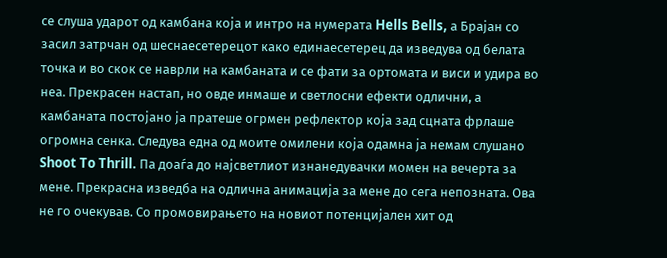се слуша ударот од камбана која и интро на нумерата Hells Bells, а Брајан со засил затрчан од шеснаесетерецот како единаесетерец да изведува од белата точка и во скок се наврли на камбаната и се фати за ортомата и виси и удира во неа. Прекрасен настап, но овде инмаше и светлосни ефекти одлични, а камбаната постојано ја пратеше огрмен рефлектор која зад сцната фрлаше огромна сенка. Следува една од моите омилени која одамна ја немам слушано Shoot To Thrill. Па доаѓа до најсветлиот изнанедувачки момен на вечерта за мене. Прекрасна изведба на одлична анимација за мене до сега непозната. Ова не го очекував. Со промовирањето на новиот потенцијален хит од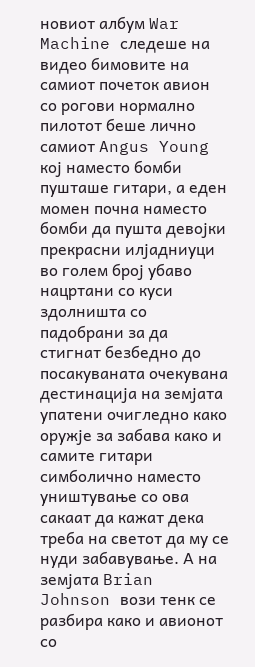новиот албум War Machine следеше на видео бимовите на самиот почеток авион со рогови нормално пилотот беше лично самиот Angus Young кој наместо бомби пушташе гитари, а еден момен почна наместо бомби да пушта девојки прекрасни илјадниуци во голем број убаво нацртани со куси здолништа со падобрани за да стигнат безбедно до посакуваната очекувана дестинација на земјата упатени очигледно како оружје за забава како и самите гитари симболично наместо уништување со ова сакаат да кажат дека треба на светот да му се нуди забавување. А на земјата Brian Johnson вози тенк се разбира како и авионот со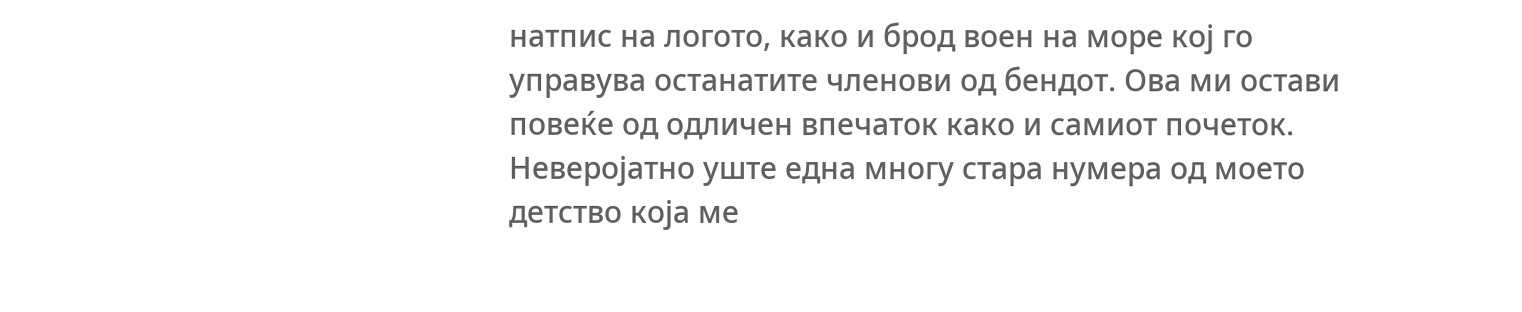натпис на логото, како и брод воен на море кој го управува останатите членови од бендот. Ова ми остави повеќе од одличен впечаток како и самиот почеток. Неверојатно уште една многу стара нумера од моето детство која ме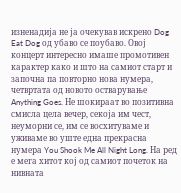изненадија не ја очекував искрено Dog Eat Dog од убаво се поубаво. Овој концерт интересно имаше промотивен карактер како и што на самиот старт и започна па повторно нова нумера, четвртата од новото остварување Anything Goes. Не шокираат во позитивна смисла цела вечер, секоја им чест, неуморни се, им се восхитуваме и уживаме во уште една прекрасна нумера You Shook Me All Night Long. На ред е мега хитот кој од самиот почеток на нивната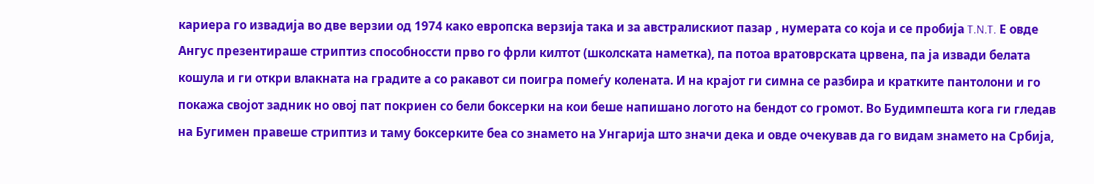кариера го извадија во две верзии од 1974 како европска верзија така и за австралискиот пазар , нумерата со која и се пробија T.N.T. Е овде Ангус презентираше стриптиз способноссти прво го фрли килтот (школската наметка), па потоа вратоврската црвена, па ја извади белата кошула и ги откри влакната на градите а со ракавот си поигра помеѓу колената. И на крајот ги симна се разбира и кратките пантолони и го покажа својот задник но овој пат покриен со бели боксерки на кои беше напишано логото на бендот со громот. Во Будимпешта кога ги гледав на Бугимен правеше стриптиз и таму боксерките беа со знамето на Унгарија што значи дека и овде очекував да го видам знамето на Србија,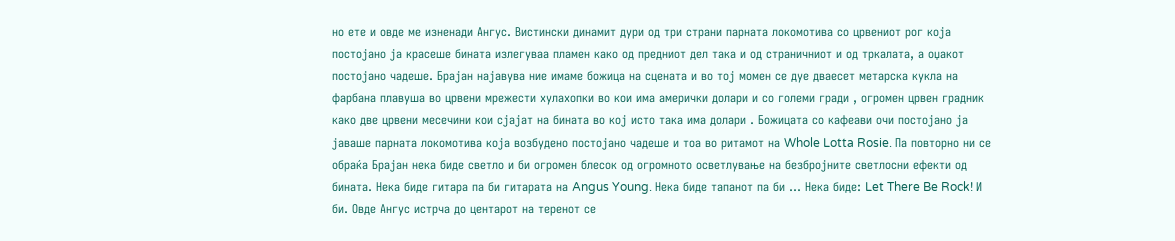но ете и овде ме изненади Ангус. Вистински динамит дури од три страни парната локомотива со црвениот рог која постојано ја красеше бината излегуваа пламен како од предниот дел така и од страничниот и од тркалата, а оџакот постојано чадеше. Брајан најавува ние имаме божица на сцената и во тој момен се дуе дваесет метарска кукла на фарбана плавуша во црвени мрежести хулахопки во кои има амерички долари и со големи гради , огромен црвен градник како две црвени месечини кои сјајат на бината во кој исто така има долари . Божицата со кафеави очи постојано ја јаваше парната локомотива која возбудено постојано чадеше и тоа во ритамот на Whole Lotta Rosie. Па повторно ни се обраќа Брајан нека биде светло и би огромен блесок од огромното осветлување на безбројните светлосни ефекти од бината. Нека биде гитара па би гитарата на Angus Young. Нека биде тапанот па би … Нека биде: Let There Be Rock! И би. Овде Ангус истрча до центарот на теренот се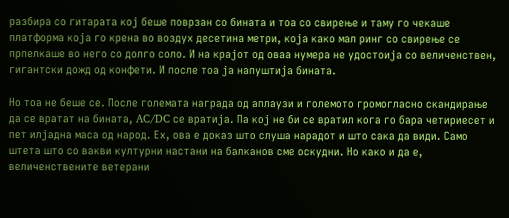разбира со гитарата кој беше поврзан со бината и тоа со свирење и таму го чекаше платформа која го крена во воздух десетина метри, која како мал ринг со свирење се прпелкаше во него со долго соло. И на крајот од оваа нумера не удостоија со величенствен, гигантски дожд од конфети. И после тоа ја напуштија бината.

Но тоа не беше се. После големата награда од аплаузи и големото громогласно скандирање да се вратат на бината, AC/DC се вратија. Па кој не би се вратил кога го бара четириесет и пет илјадна маса од народ. Ех, ова е доказ што слуша нарадот и што сака да види. Само штета што со вакви културни настани на балканов сме оскудни. Но како и да е, величенствените ветерани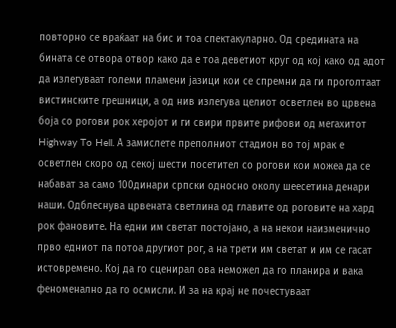повторно се враќаат на бис и тоа спектакуларно. Од средината на бината се отвора отвор како да е тоа деветиот круг од кој како од адот да излегуваат големи пламени јазици кои се спремни да ги проголтаат вистинските грешници, а од нив излегува целиот осветлен во црвена боја со рогови рок херојот и ги свири првите рифови од мегахитот Highway To Hell. А замислете преполниот стадион во тој мрак е осветлен скоро од секој шести посетител со рогови кои можеа да се набават за само 100динари српски односно околу шеесетина денари наши. Одблеснува црвената светлина од главите од роговите на хард рок фановите. На едни им светат постојано, а на некои наизменично прво едниот па потоа другиот рог, а на трети им светат и им се гасат истовремено. Кој да го сценирал ова неможел да го планира и вака феноменално да го осмисли. И за на крај не почестуваат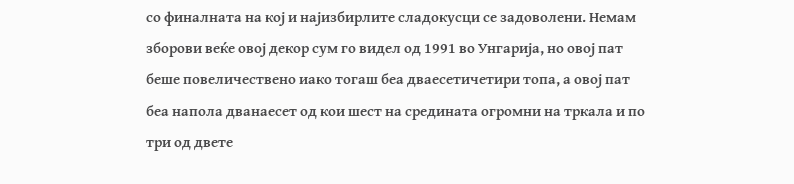со финалната на кој и најизбирлите сладокусци се задоволени. Немам зборови веќе овој декор сум го видел од 1991 во Унгарија, но овој пат беше повеличествено иако тогаш беа дваесетичетири топа, а овој пат беа напола дванаесет од кои шест на средината огромни на тркала и по три од двете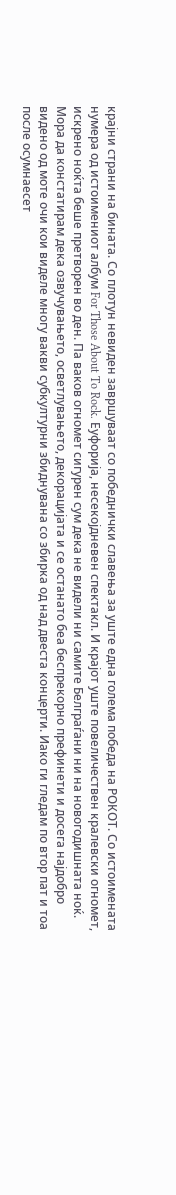крајни страни на бината. Со плотун невиден завршуваат со победнички славења за уште една голема победа на РОКОТ. Со истоимената нумера од истоимениот албум For Those About To Rock. Еуфорија, несекојдневен спектакл. И крајот уште повеличествен кралевски огномет, искрено ноќта беше претворен во ден. Па ваков огномет сигурен сум дека не видели ни самите Белграѓани ни на новогодишната ноќ. Мора да констатирам дека озвучувањето, осветлувањето, декорацијата и се останато беа беспрекорно префинети и досега најдобро видено од моте очи кои виделе многу вакви субкултурни збиднувана со збирка од над двеста концерти. Иако ги гледам по втор пат и тоа после осумнаесет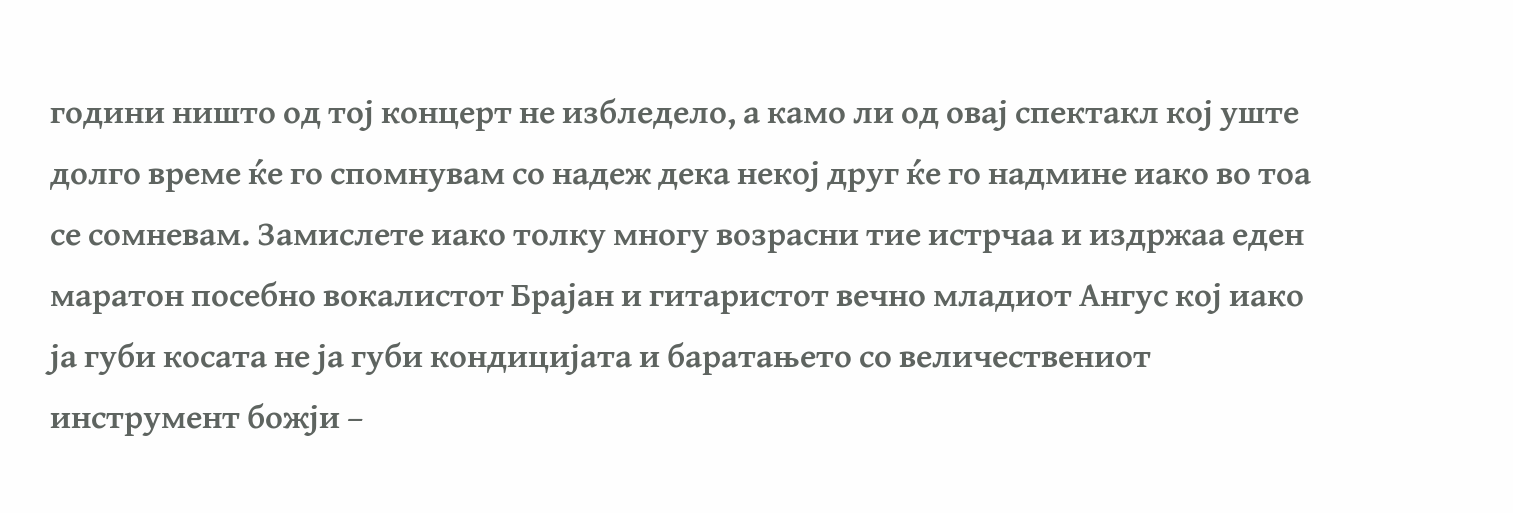години ништо од тој концерт не избледело, а камо ли од овај спектакл кој уште долго време ќе го спомнувам со надеж дека некој друг ќе го надмине иако во тоа се сомневам. Замислете иако толку многу возрасни тие истрчаа и издржаа еден маратон посебно вокалистот Брајан и гитаристот вечно младиот Ангус кој иако ја губи косата не ја губи кондицијата и баратањето со величествениот инструмент божји –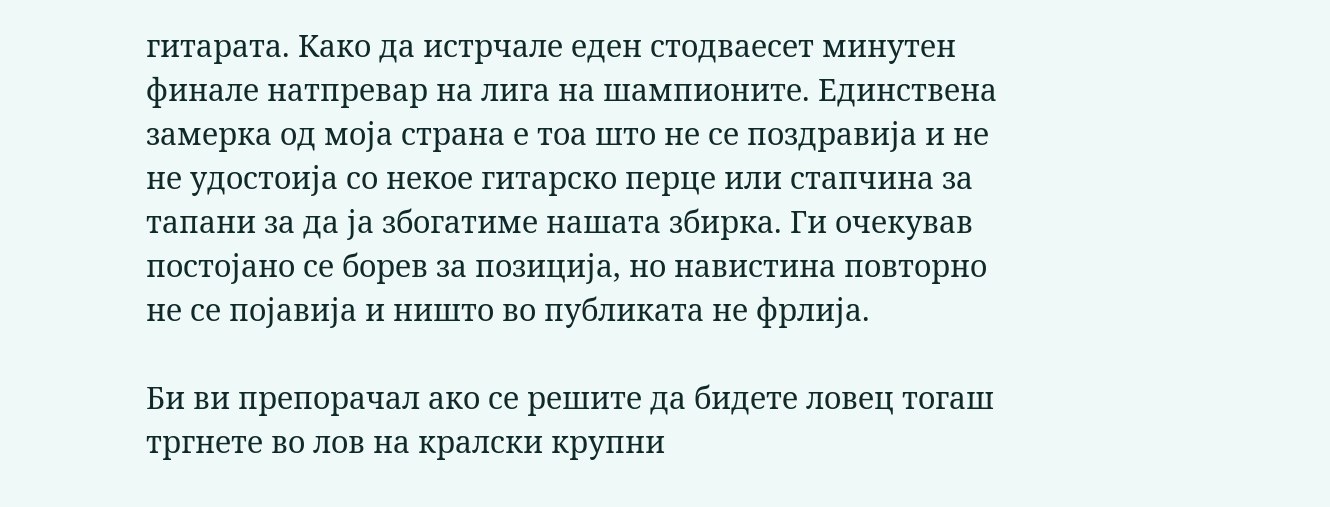гитарата. Како да истрчале еден стодваесет минутен финале натпревар на лига на шампионите. Единствена замерка од моја страна е тоа што не се поздравија и не не удостоија со некое гитарско перце или стапчина за тапани за да ја збогатиме нашата збирка. Ги очекував постојано се борев за позиција, но навистина повторно не се појавија и ништо во публиката не фрлија.

Би ви препорачал ако се решите да бидете ловец тогаш тргнете во лов на кралски крупни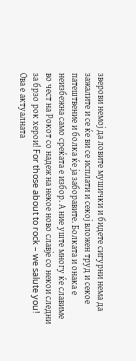зверови немој да ловите мушички и бидете сигурни нема да зажалите и се ќе ви се исплати и секој вложен труд и секое патештвение и болка ќе ја заборавите. Болката и онака е неизбежна само среќата е избор. А ние уште многу ќе славиме во чест на Рокот со надеж на некое ново славје со некои следни за брзо рок херои! For those about to rock – we salute you! Ова е актуалната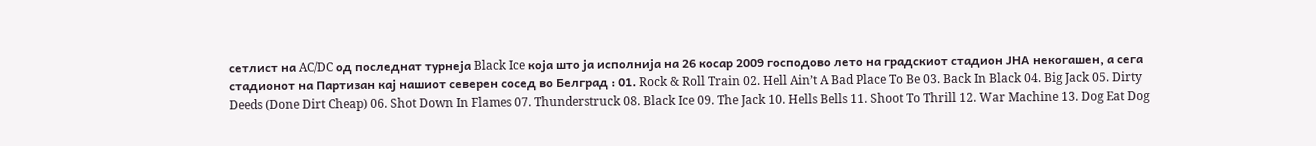сетлист на AC/DC од последнат турнеја Black Ice која што ја исполнија на 26 косар 2009 господово лето на градскиот стадион ЈНА некогашен, а сега стадионот на Партизан кај нашиот северен сосед во Белград : 01. Rock & Roll Train 02. Hell Ain’t A Bad Place To Be 03. Back In Black 04. Big Jack 05. Dirty Deeds (Done Dirt Cheap) 06. Shot Down In Flames 07. Thunderstruck 08. Black Ice 09. The Jack 10. Hells Bells 11. Shoot To Thrill 12. War Machine 13. Dog Eat Dog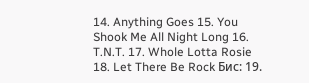14. Anything Goes 15. You Shook Me All Night Long 16. T.N.T. 17. Whole Lotta Rosie 18. Let There Be Rock Бис: 19.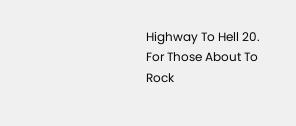Highway To Hell 20. For Those About To Rock